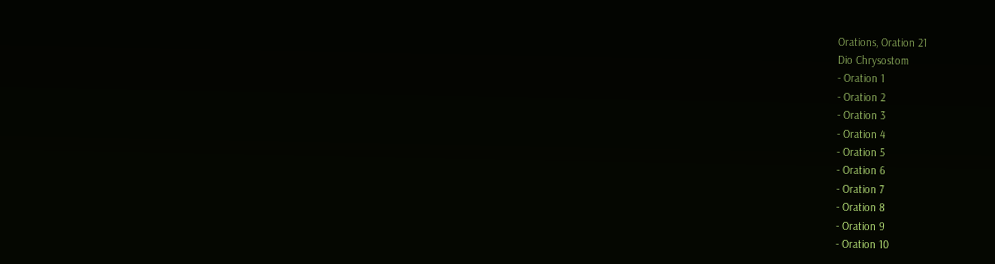Orations, Oration 21
Dio Chrysostom
- Oration 1
- Oration 2
- Oration 3
- Oration 4
- Oration 5
- Oration 6
- Oration 7
- Oration 8
- Oration 9
- Oration 10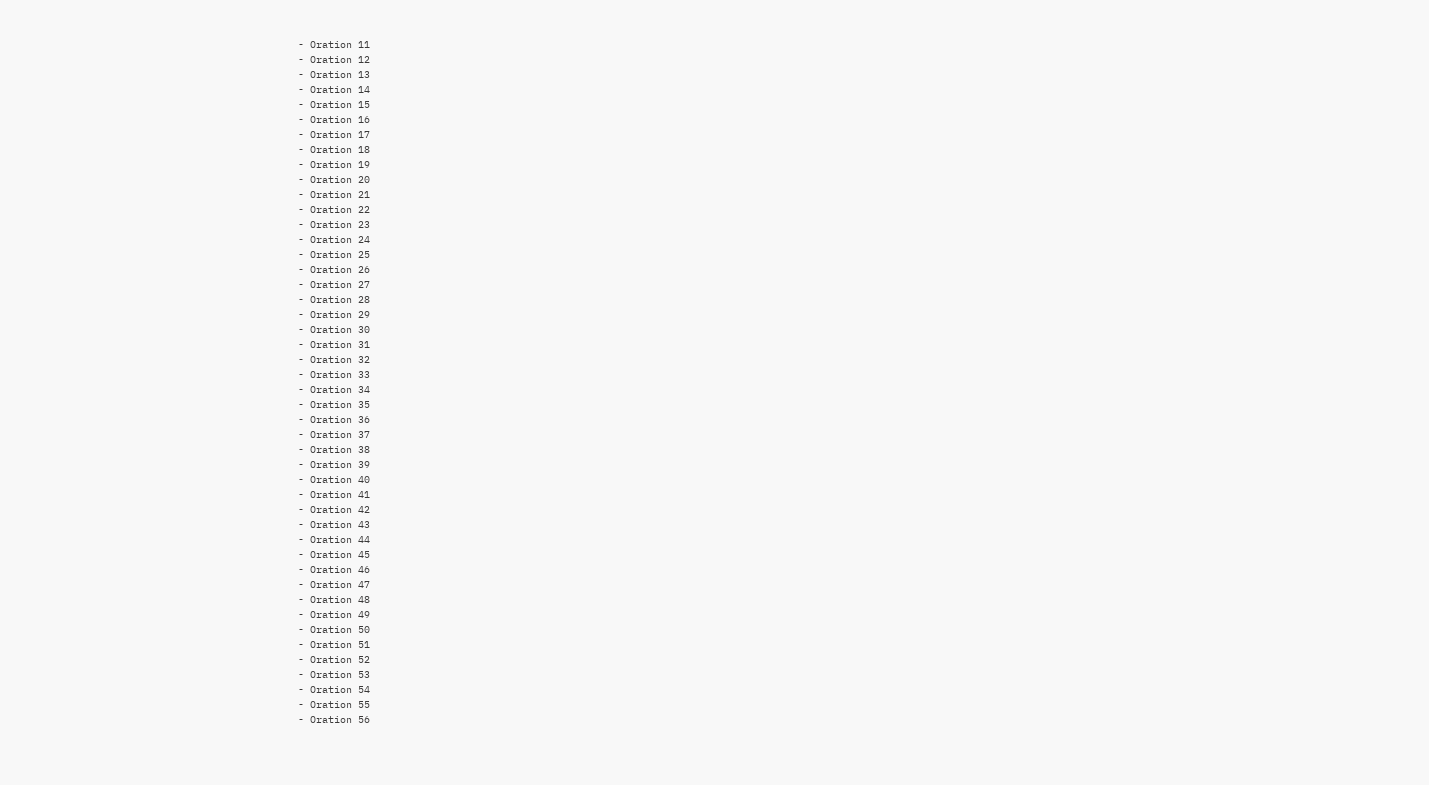- Oration 11
- Oration 12
- Oration 13
- Oration 14
- Oration 15
- Oration 16
- Oration 17
- Oration 18
- Oration 19
- Oration 20
- Oration 21
- Oration 22
- Oration 23
- Oration 24
- Oration 25
- Oration 26
- Oration 27
- Oration 28
- Oration 29
- Oration 30
- Oration 31
- Oration 32
- Oration 33
- Oration 34
- Oration 35
- Oration 36
- Oration 37
- Oration 38
- Oration 39
- Oration 40
- Oration 41
- Oration 42
- Oration 43
- Oration 44
- Oration 45
- Oration 46
- Oration 47
- Oration 48
- Oration 49
- Oration 50
- Oration 51
- Oration 52
- Oration 53
- Oration 54
- Oration 55
- Oration 56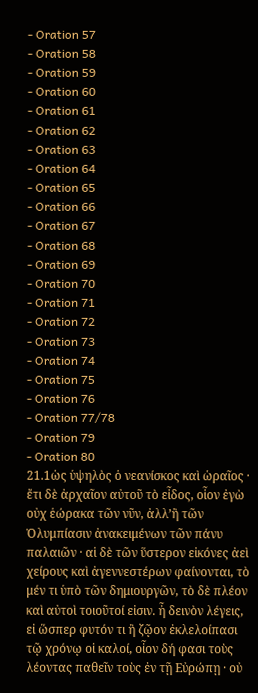- Oration 57
- Oration 58
- Oration 59
- Oration 60
- Oration 61
- Oration 62
- Oration 63
- Oration 64
- Oration 65
- Oration 66
- Oration 67
- Oration 68
- Oration 69
- Oration 70
- Oration 71
- Oration 72
- Oration 73
- Oration 74
- Oration 75
- Oration 76
- Oration 77/78
- Oration 79
- Oration 80
21.1ὡς ὑψηλὸς ὁ νεανίσκος καὶ ὡραῖος · ἔτι δὲ ἀρχαῖον αὐτοῦ τὸ εἶδος, οἷον ἐγὼ οὐχ ἑώρακα τῶν νῦν, ἀλλ’ἢ τῶν Ὀλυμπίασιν ἀνακειμένων τῶν πάνυ παλαιῶν · αἱ δὲ τῶν ὕστερον εἰκόνες ἀεὶ χείρους καὶ ἀγεννεστέρων φαίνονται, τὸ μέν τι ὑπὸ τῶν δημιουργῶν, τὸ δὲ πλέον καὶ αὐτοὶ τοιοῦτοί εἰσιν. ἦ δεινὸν λέγεις, εἰ ὥσπερ φυτόν τι ἢ ζῷον ἐκλελοίπασι τῷ χρόνῳ οἱ καλοί, οἷον δή φασι τοὺς λέοντας παθεῖν τοὺς ἐν τῇ Εὐρώπῃ · οὐ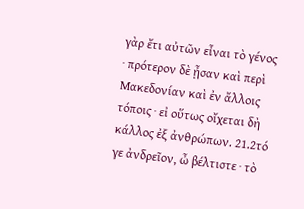γὰρ ἔτι αὐτῶν εἶναι τὸ γένος · πρότερον δὲ ᾖσαν καὶ περὶ Μακεδονίαν καὶ ἐν ἄλλοις τόποις · εἰ οὕτως οἴχεται δὴ κάλλος ἐξ ἀνθρώπων. 21.2τό γε ἀνδρεῖον, ὦ βέλτιστε · τὸ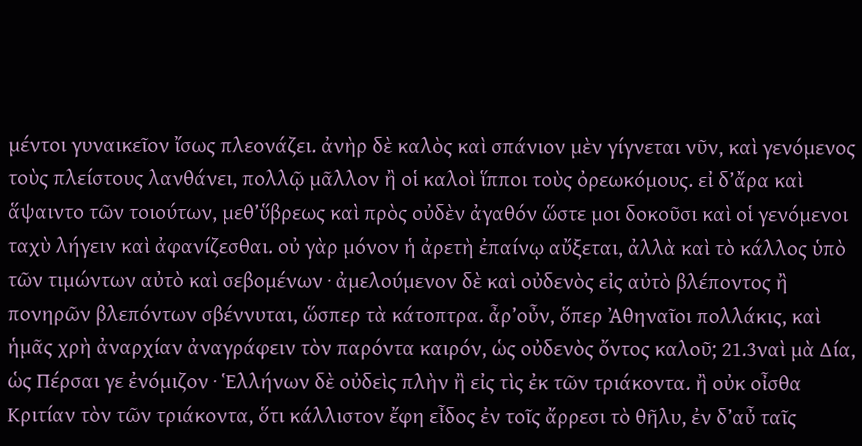μέντοι γυναικεῖον ἴσως πλεονάζει. ἀνὴρ δὲ καλὸς καὶ σπάνιον μὲν γίγνεται νῦν, καὶ γενόμενος τοὺς πλείστους λανθάνει, πολλῷ μᾶλλον ἢ οἱ καλοὶ ἵπποι τοὺς ὀρεωκόμους. εἰ δ’ἄρα καὶ ἅψαιντο τῶν τοιούτων, μεθ’ὕβρεως καὶ πρὸς οὐδὲν ἀγαθόν ὥστε μοι δοκοῦσι καὶ οἱ γενόμενοι ταχὺ λήγειν καὶ ἀφανίζεσθαι. οὐ γὰρ μόνον ἡ ἀρετὴ ἐπαίνῳ αὔξεται, ἀλλὰ καὶ τὸ κάλλος ὑπὸ τῶν τιμώντων αὐτὸ καὶ σεβομένων · ἀμελούμενον δὲ καὶ οὐδενὸς εἰς αὐτὸ βλέποντος ἢ πονηρῶν βλεπόντων σβέννυται, ὥσπερ τὰ κάτοπτρα. ἆρ’οὖν, ὅπερ Ἀθηναῖοι πολλάκις, καὶ ἡμᾶς χρὴ ἀναρχίαν ἀναγράφειν τὸν παρόντα καιρόν, ὡς οὐδενὸς ὄντος καλοῦ; 21.3ναὶ μὰ Δία, ὡς Πέρσαι γε ἐνόμιζον · Ἑλλήνων δὲ οὐδεὶς πλὴν ἢ εἰς τὶς ἐκ τῶν τριάκοντα. ἢ οὐκ οἶσθα Κριτίαν τὸν τῶν τριάκοντα, ὅτι κάλλιστον ἔφη εἶδος ἐν τοῖς ἄρρεσι τὸ θῆλυ, ἐν δ’αὖ ταῖς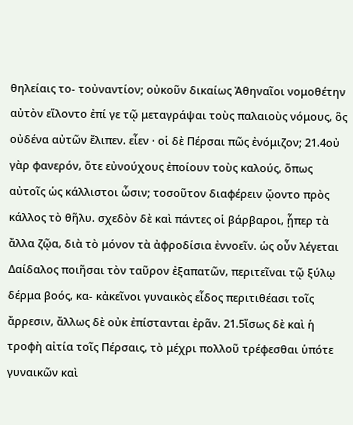θηλείαις το- τοὐναντίον; οὐκοῦν δικαίως Ἀθηναῖοι νομοθέτην αὐτὸν εἵλοντο ἐπί γε τῷ μεταγράψαι τοὺς παλαιοὺς νόμους, ὃς οὐδένα αὐτῶν ἔλιπεν. εἶεν · οἱ δὲ Πέρσαι πῶς ἐνόμιζον; 21.4οὐ γὰρ φανερόν, ὅτε εὐνούχους ἐποίουν τοὺς καλούς, ὅπως αὐτοῖς ὡς κάλλιστοι ὦσιν; τοσοῦτον διαφέρειν ᾤοντο πρὸς κάλλος τὸ θῆλυ. σχεδὸν δὲ καὶ πάντες οἱ βάρβαροι, ᾗπερ τὰ ἄλλα ζῷα, διὰ τὸ μόνον τὰ ἀφροδίσια ἐννοεῖν. ὡς οὖν λέγεται Δαίδαλος ποιῆσαι τὸν ταῦρον ἐξαπατῶν, περιτεῖναι τῷ ξύλῳ δέρμα βοός, κα- κἀκεῖνοι γυναικὸς εἶδος περιτιθέασι τοῖς ἄρρεσιν, ἄλλως δὲ οὐκ ἐπίστανται ἐρᾶν. 21.5ἴσως δὲ καὶ ἡ τροφὴ αἰτία τοῖς Πέρσαις, τὸ μέχρι πολλοῦ τρέφεσθαι ὑπότε γυναικῶν καὶ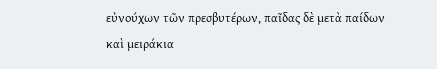εὐνούχων τῶν πρεσβυτέρων, παῖδας δὲ μετὰ παίδων καὶ μειράκια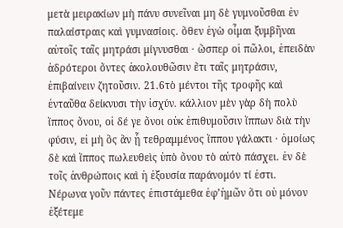μετὰ μειρακίων μὴ πάνυ συνεῖναι μη δὲ γυμνοῦσθαι ἐν παλαίστραις καὶ γυμνασίοις. ὅθεν ἐγὼ οἶμαι ξυμβῆναι αὐτοῖς ταῖς μητράσι μίγνυσθαι · ὥσπερ οἱ πῶλοι, ἐπειδὰν ἁδρότεροι ὄντες ἀκολουθῶσιν ἔτι ταῖς μητράσιν, ἐπιβαίνειν ζητοῦσιν. 21.6τὸ μέντοι τῆς τροφῆς καὶ ἐνταῦθα δείκνυσι τὴν ἰσχύν. κάλλιον μὲν γὰρ δὴ πολὺ ἵππος ὄνου, οἱ δέ γε ὄνοι οὐκ ἐπιθυμοῦσιν ἵππων διὰ τὴν φύσιν, εἰ μὴ ὃς ἂν ᾖ τεθραμμένος ἵππου γάλακτι · ὁμοίως δὲ καὶ ἵππος πωλευθεὶς ὑπὸ ὄνου τὸ αὐτὸ πάσχει. ἐν δὲ τοῖς ἀνθρώποις καὶ ἡ ἐξουσία παράνομόν τί ἐστι. Νέρωνα γοῦν πάντες ἐπιστάμεθα ἐφ’ἡμῶν ὅτι οὐ μόνον ἐξέτεμε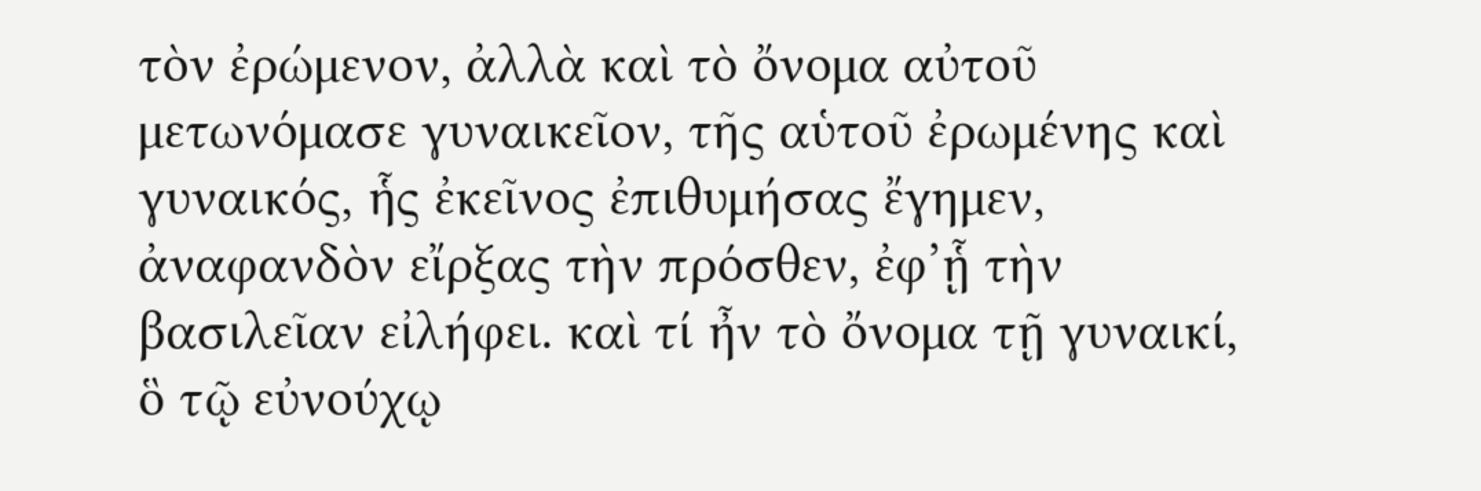τὸν ἐρώμενον, ἀλλὰ καὶ τὸ ὄνομα αὐτοῦ μετωνόμασε γυναικεῖον, τῆς αὑτοῦ ἐρωμένης καὶ γυναικός, ἧς ἐκεῖνος ἐπιθυμήσας ἔγημεν, ἀναφανδὸν εἴρξας τὴν πρόσθεν, ἐφ’ᾗ τὴν βασιλεῖαν εἰλήφει. καὶ τί ἦν τὸ ὄνομα τῇ γυναικί, ὃ τῷ εὐνούχῳ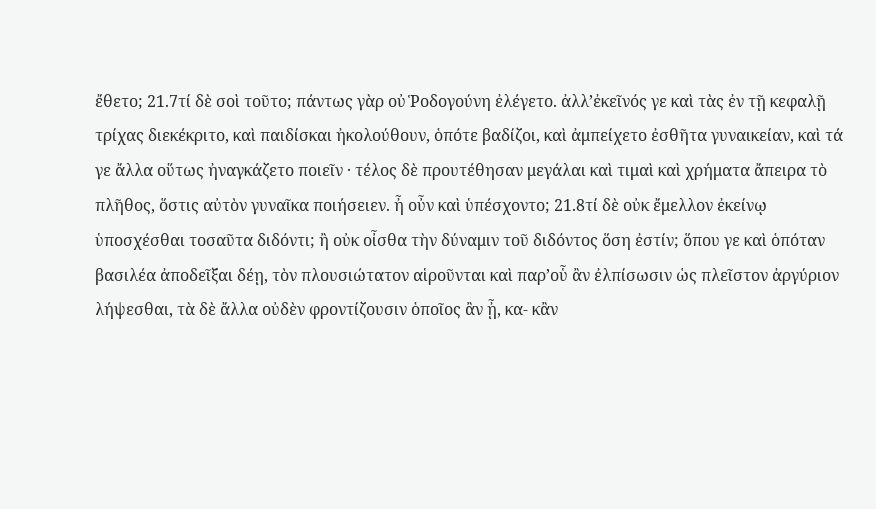ἔθετο; 21.7τί δὲ σοὶ τοῦτο; πάντως γὰρ οὐ Ῥοδογούνη ἐλέγετο. ἀλλ’ἐκεῖνός γε καὶ τὰς ἐν τῇ κεφαλῇ τρίχας διεκέκριτο, καὶ παιδίσκαι ἠκολούθουν, ὁπότε βαδίζοι, καὶ ἀμπείχετο ἐσθῆτα γυναικείαν, καὶ τά γε ἄλλα οὕτως ἠναγκάζετο ποιεῖν · τέλος δὲ προυτέθησαν μεγάλαι καὶ τιμαὶ καὶ χρήματα ἄπειρα τὸ πλῆθος, ὅστις αὐτὸν γυναῖκα ποιήσειεν. ἦ οὖν καὶ ὑπέσχοντο; 21.8τί δὲ οὐκ ἔμελλον ἐκείνῳ ὑποσχέσθαι τοσαῦτα διδόντι; ἢ οὐκ οἶσθα τὴν δύναμιν τοῦ διδόντος ὅση ἐστίν; ὅπου γε καὶ ὁπόταν βασιλέα ἀποδεῖξαι δέῃ, τὸν πλουσιώτατον αἱροῦνται καὶ παρ’οὗ ἂν ἐλπίσωσιν ὡς πλεῖστον ἀργύριον λήψεσθαι, τὰ δὲ ἄλλα οὐδὲν φροντίζουσιν ὁποῖος ἂν ᾖ, κα- κἂν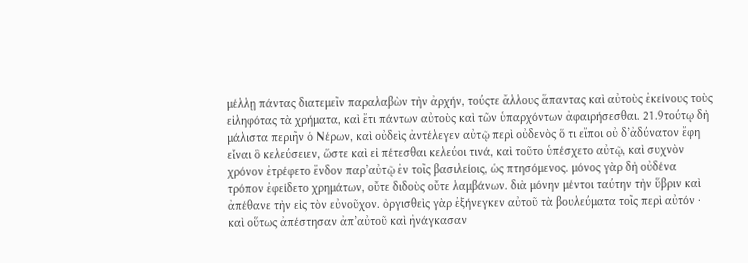μέλλῃ πάντας διατεμεῖν παραλαβὼν τὴν ἀρχήν, τούςτε ἄλλους ἅπαντας καὶ αὐτοὺς ἐκείνους τοὺς εἰληφότας τὰ χρήματα, καὶ ἔτι πάντων αὐτοὺς καὶ τῶν ὑπαρχόντων ἀφαιρήσεσθαι. 21.9τούτῳ δὴ μάλιστα περιῆν ὁ Νέρων, καὶ οὐδεὶς ἀντέλεγεν αὐτῷ περὶ οὐδενὸς ὅ τι εἴποι οὐ δ’ἀδύνατον ἔφη εἶναι ὃ κελεύσειεν, ὥστε καὶ εἰ πέτεσθαι κελεύοι τινά, καὶ τοῦτο ὑπέσχετο αὐτῷ, καὶ συχνὸν χρόνον ἐτρέφετο ἔνδον παρ’αὐτῷ ἐν τοῖς βασιλείοις, ὡς πτησόμενος. μόνος γὰρ δὴ οὐδένα τρόπον ἐφείδετο χρημάτων, οὔτε διδοὺς οὔτε λαμβάνων. διὰ μόνην μέντοι ταύτην τὴν ὕβριν καὶ ἀπέθανε τὴν εἰς τὸν εὐνοῦχον. ὀργισθεὶς γὰρ ἐξήνεγκεν αὐτοῦ τὰ βουλεύματα τοῖς περὶ αὐτόν · καὶ οὕτως ἀπέστησαν ἀπ’αὐτοῦ καὶ ἠνάγκασαν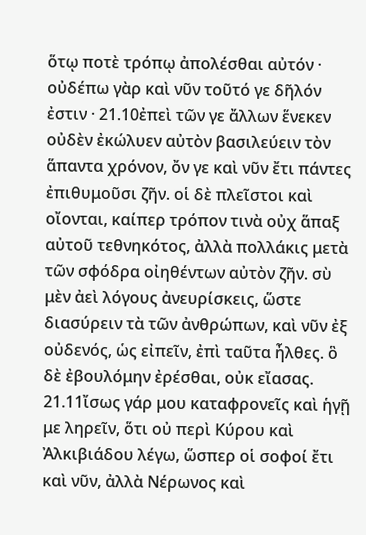ὅτῳ ποτὲ τρόπῳ ἀπολέσθαι αὐτόν · οὐδέπω γὰρ καὶ νῦν τοῦτό γε δῆλόν ἐστιν · 21.10ἐπεὶ τῶν γε ἄλλων ἕνεκεν οὐδὲν ἐκώλυεν αὐτὸν βασιλεύειν τὸν ἅπαντα χρόνον, ὄν γε καὶ νῦν ἔτι πάντες ἐπιθυμοῦσι ζῆν. οἱ δὲ πλεῖστοι καὶ οἴονται, καίπερ τρόπον τινὰ οὐχ ἅπαξ αὐτοῦ τεθνηκότος, ἀλλὰ πολλάκις μετὰ τῶν σφόδρα οἰηθέντων αὐτὸν ζῆν. σὺ μὲν ἀεὶ λόγους ἀνευρίσκεις, ὥστε διασύρειν τὰ τῶν ἀνθρώπων, καὶ νῦν ἐξ οὐδενός, ὡς εἰπεῖν, ἐπὶ ταῦτα ἦλθες. ὃ δὲ ἐβουλόμην ἐρέσθαι, οὐκ εἴασας. 21.11ἴσως γάρ μου καταφρονεῖς καὶ ἡγῇ με ληρεῖν, ὅτι οὐ περὶ Κύρου καὶ Ἀλκιβιάδου λέγω, ὥσπερ οἱ σοφοί ἔτι καὶ νῦν, ἀλλὰ Νέρωνος καὶ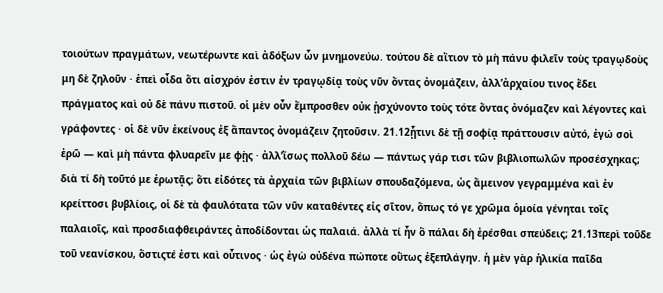τοιούτων πραγμάτων, νεωτέρωντε καὶ ἀδόξων ὧν μνημονεύω. τούτου δὲ αἴτιον τὸ μὴ πάνυ φιλεῖν τοὺς τραγῳδοὺς μη δὲ ζηλοῦν · ἐπεὶ οἶδα ὅτι αἰσχρόν ἐστιν ἐν τραγῳδίᾳ τοὺς νῦν ὄντας ὀνομάζειν, ἀλλ’ἀρχαίου τινος ἔδει πράγματος καὶ οὐ δὲ πάνυ πιστοῦ. οἱ μὲν οὖν ἔμπροσθεν οὐκ ᾐσχύνοντο τοὺς τότε ὄντας ὀνόμαζεν καὶ λέγοντες καὶ γράφοντες · οἱ δὲ νῦν ἐκείνους ἐξ ἅπαντος ὀνομάζειν ζητοῦσιν. 21.12ᾗτινι δὲ τῇ σοφίᾳ πράττουσιν αὐτό, ἐγώ σοὶ ἐρῶ — καὶ μὴ πάντα φλυαρεῖν με φῂς · ἀλλ’ἴσως πολλοῦ δέω — πάντως γάρ τισι τῶν βιβλιοπωλῶν προσέσχηκας; διὰ τί δὴ τοῦτό με ἐρωτᾷς; ὅτι εἰδότες τὰ ἀρχαία τῶν βιβλίων σπουδαζόμενα, ὡς ἄμεινον γεγραμμένα καὶ ἐν κρείττοσι βυβλίοις, οἱ δὲ τὰ φαυλότατα τῶν νῦν καταθέντες εἰς σῖτον, ὅπως τό γε χρῶμα ὁμοία γένηται τοῖς παλαιοῖς, καὶ προσδιαφθειράντες ἀποδίδονται ὡς παλαιά. ἀλλὰ τί ἦν ὃ πάλαι δὴ ἐρέσθαι σπεύδεις; 21.13περὶ τοῦδε τοῦ νεανίσκου, ὅστιςτέ ἐστι καὶ οὗτινος · ὡς ἐγὼ οὐδένα πώποτε οὕτως ἐξεπλάγην. ἡ μὲν γὰρ ἡλικία παῖδα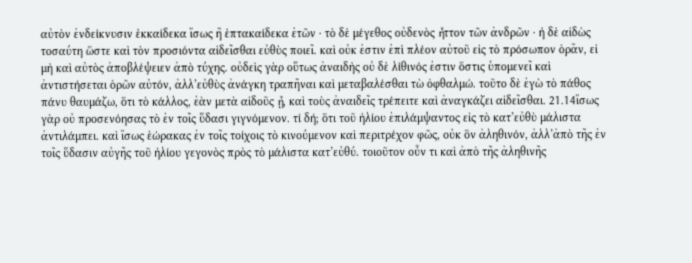αὐτὸν ἐνδείκνυσιν ἑκκαίδεκα ἴσως ἢ ἑπτακαίδεκα ἐτῶν · τὸ δὲ μέγεθος οὐδενὸς ἧττον τῶν ἀνδρῶν · ἡ δὲ αἰδὼς τοσαύτη ὥστε καὶ τὸν προσιόντα αἰδεῖσθαι εὐθὺς ποιεῖ. καὶ οὐκ ἐστιν ἐπὶ πλέον αὐτοῦ εἰς τὸ πρόσωπον ὁρᾶν, εἰ μὴ καὶ αὐτὸς ἀποβλέψειεν ἀπὸ τύχης. οὐδεὶς γὰρ οὕτως ἀναιδὴς οὐ δὲ λίθινός ἐστιν ὅστις ὑπομενεῖ καὶ ἀντιστήσεται ὁρῶν αὐτόν, ἀλλ’εὐθὺς ἀνάγκη τραπῆναι καὶ μεταβαλέσθαι τὼ ὀφθαλμώ. τοῦτο δὲ ἐγὼ τὸ πάθος πάνυ θαυμάζω, ὅτι τὸ κάλλος, ἐὰν μετὰ αἰδοῦς ᾖ, καὶ τοὺς ἀναιδεῖς τρέπειτε καὶ ἀναγκάζει αἰδεῖσθαι. 21.14ἴσως γὰρ οὐ προσενόησας τὸ ἐν τοῖς ὕδασι γιγνόμενον. τί δή; ὅτι τοῦ ἡλίου ἐπιλάμψαντος εἰς τὸ κατ’εὐθὺ μάλιστα ἀντιλάμπει. καὶ ἴσως ἑώρακας ἐν τοῖς τοίχοις τὸ κινούμενον καὶ περιτρέχον φῶς, οὐκ ὃν ἀληθινόν, ἀλλ’ἀπὸ τῆς ἐν τοῖς ὕδασιν αὐγῆς τοῦ ἡλίου γεγονὸς πρὸς τὸ μάλιστα κατ’εὐθύ. τοιοῦτον οὖν τι καὶ ἀπὸ τῆς ἀληθινῆς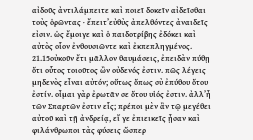αἰδοῦς ἀντιλάμπειτε καὶ ποιεῖ δοκεῖν αἰδεῖσθαι τοὺς ὁρῶντας · ἔπειτ’εὐθὺς ἀπελθόντες ἀναιδεῖς εἰσιν. ὡς ἔμοιγε καὶ ὁ παιδοτρίβης ἐδόκει καὶ αὐτὸς οἷον ἐνθουσιῶντε καὶ ἐκπεπληγμένος. 21.15οὐκοῦν ἔτι μᾶλλον θαυμάσεις, ἐπειδὰν πύθῃ ὅτι οὗτος τοιοῦτος ὢν οὐδενός ἐστιν. πῶς λέγεις μηδενὸς εἶναι αὐτόν; οὕτως ὅπως σὺ ἐπύθου ὅτου ἐστίν. οἶμαι γὰρ ἐρωτᾶν σε ὅτου υἱός ἐστιν. ἀλλ’ἦ τῶν Σπαρτῶν ἐστιν εἷς; πρέποι μὲν ἂν τῷ μεγέθει αὐτοῦ καὶ τῇ ἀνδρείᾳ, εἴ γε ἐπιεικεῖς ᾖσαν καὶ φιλάνθρωποι τὰς φύσεις ὥσπερ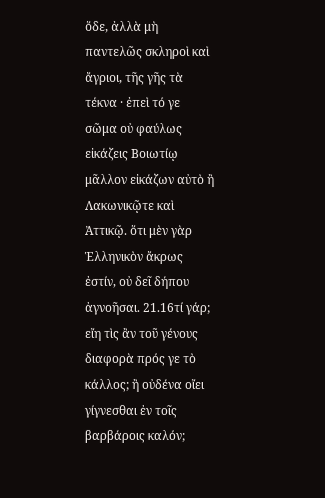ὅδε, ἀλλὰ μὴ παντελῶς σκληροὶ καὶ ἄγριοι, τῆς γῆς τὰ τέκνα · ἐπεὶ τό γε σῶμα οὐ φαύλως εἰκάζεις Βοιωτίῳ μᾶλλον εἰκάζων αὐτὸ ἢ Λακωνικῷτε καὶ Ἀττικῷ. ὅτι μὲν γὰρ Ἑλληνικὸν ἄκρως ἐστίν, οὐ δεῖ δήπου ἀγνοῆσαι. 21.16τί γάρ; εἴη τὶς ἂν τοῦ γένους διαφορὰ πρός γε τὸ κάλλος; ἢ οὐδένα οἴει γίγνεσθαι ἐν τοῖς βαρβάροις καλόν;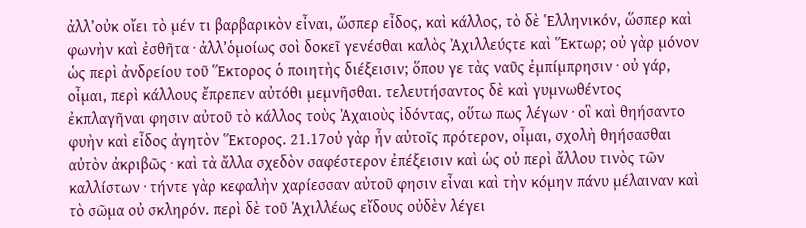ἀλλ’οὐκ οἴει τὸ μέν τι βαρβαρικὸν εἶναι, ὥσπερ εἶδος, καὶ κάλλος, τὸ δὲ Ἑλληνικόν, ὥσπερ καὶ φωνὴν καὶ ἐσθῆτα · ἀλλ’ὁμοίως σοὶ δοκεῖ γενέσθαι καλὸς Ἀχιλλεύςτε καὶ Ἕκτωρ; οὐ γὰρ μόνον ὡς περὶ ἀνδρείου τοῦ Ἕκτορος ὁ ποιητὴς διέξεισιν; ὅπου γε τὰς ναῦς ἐμπίμπρησιν · οὐ γάρ, οἶμαι, περὶ κάλλους ἔπρεπεν αὐτόθι μεμνῆσθαι. τελευτήσαντος δὲ καὶ γυμνωθέντος ἐκπλαγῆναι φησιν αὐτοῦ τὸ κάλλος τοὺς Ἀχαιοὺς ἰδόντας, οὕτω πως λέγων · οἳ καὶ θηήσαντο φυὴν καὶ εἶδος ἀγητὸν Ἕκτορος. 21.17οὐ γὰρ ἦν αὐτοῖς πρότερον, οἶμαι, σχολὴ θηήσασθαι αὐτὸν ἀκριβῶς · καὶ τὰ ἄλλα σχεδὸν σαφέστερον ἐπέξεισιν καὶ ὡς οὐ περὶ ἄλλου τινὸς τῶν καλλίστων · τήντε γὰρ κεφαλὴν χαρίεσσαν αὐτοῦ φησιν εἶναι καὶ τὴν κόμην πάνυ μέλαιναν καὶ τὸ σῶμα οὐ σκληρόν. περὶ δὲ τοῦ Ἀχιλλέως εἴδους οὐδὲν λέγει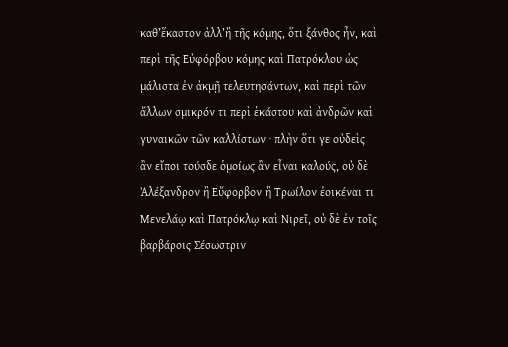καθ’ἕκαστον ἀλλ’ἢ τῆς κόμης, ὅτι ξάνθος ἦν, καὶ περὶ τῆς Εὐφόρβου κόμης καὶ Πατρόκλου ὡς μάλιστα ἐν ἀκμῇ τελευτησάντων, καὶ περὶ τῶν ἄλλων σμικρόν τι περὶ ἑκάστου καὶ ἀνδρῶν καὶ γυναικῶν τῶν καλλίστων · πλὴν ὅτι γε οὐδεὶς ἂν εἴποι τούσδε ὁμοίως ἂν εἶναι καλούς, οὐ δὲ Ἀλέξανδρον ἢ Εὔφορβον ἢ Τρωίλον ἐοικέναι τι Μενελάῳ καὶ Πατρόκλῳ καὶ Νιρεῖ, οὐ δὲ ἐν τοῖς βαρβάροις Σέσωστριν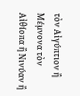τὸν Αἰγύπτιον ἢ Μέμνονα τὸν Αἰθίοπα ἢ Νινύαν ἢ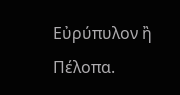Εὐρύπυλον ἢ Πέλοπα.